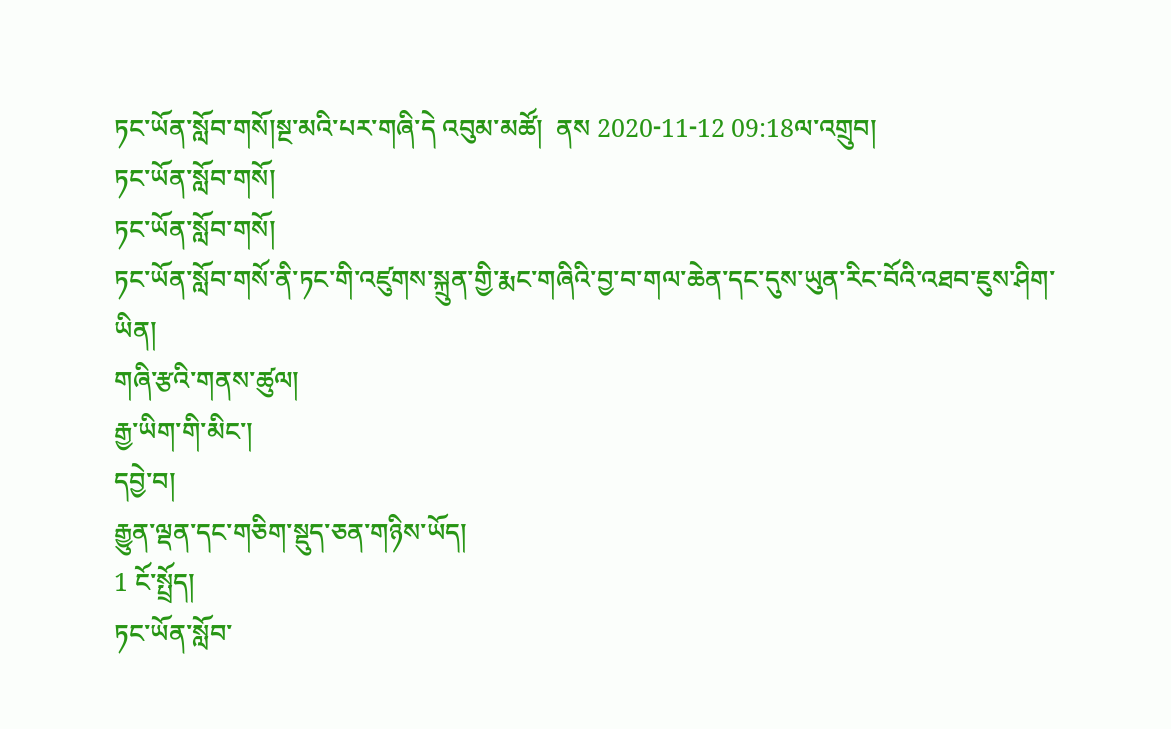ཏང་ཡོན་སློབ་གསོ།སྔ་མའི་པར་གཞི་དེ འབུམ་མཚོ།  ནས 2020-11-12 09:18ལ་འགྲུབ།
ཏང་ཡོན་སློབ་གསོ།
ཏང་ཡོན་སློབ་གསོ།
ཏང་ཡོན་སློབ་གསོ་ནི་ཏང་གི་འཛུགས་སྐྲུན་གྱི་རྨང་གཞིའི་བྱ་བ་གལ་ཆེན་དང་དུས་ཡུན་རིང་བོའི་འཐབ་ཇུས་ཤིག་ཡིན།
གཞི་རྩའི་གནས་ཚུལ།
རྒྱ་ཡིག་གི་མིང་།
དབྱེ་བ།
རྒྱུན་ལྡན་དང་གཅིག་སྡུད་ཅན་གཉིས་ཡོད།
1 ངོ་སྤྲོད།
ཏང་ཡོན་སློབ་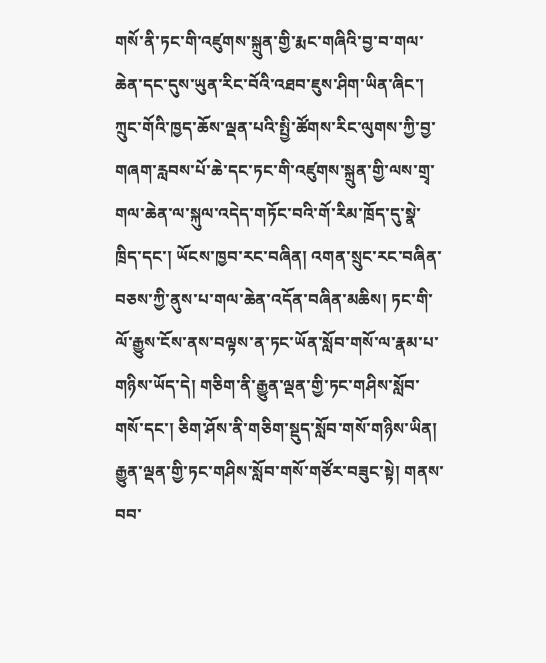གསོ་ནི་ཏང་གི་འཛུགས་སྐྲུན་གྱི་རྨང་གཞིའི་བྱ་བ་གལ་ཆེན་དང་དུས་ཡུན་རིང་བོའི་འཐབ་ཇུས་ཤིག་ཡིན་ཞིང་། ཀྲུང་གོའི་ཁྱད་ཆོས་ལྡན་པའི་སྤྱི་ཚོགས་རིང་ལུགས་ཀྱི་བྱ་གཞག་རླབས་པོ་ཆེ་དང་ཏང་གི་འཛུགས་སྐྲུན་གྱི་ལས་གྲྭ་གལ་ཆེན་ལ་སྐུལ་འདེད་གཏོང་བའི་གོ་རིམ་ཁྲོད་དུ་སྣེ་ཁྲིད་དང་། ཡོངས་ཁྱབ་རང་བཞིན། འགན་སྲུང་རང་བཞིན་བཅས་ཀྱི་ནུས་པ་གལ་ཆེན་འདོན་བཞིན་མཆིས། ཏང་གི་ལོ་རྒྱུས་ངོས་ནས་བལྟས་ན་ཏང་ཡོན་སློབ་གསོ་ལ་རྣམ་པ་གཉིས་ཡོད་དེ། གཅིག་ནི་རྒྱུན་ལྡན་གྱི་ཏང་གཤིས་སློབ་གསོ་དང་། ཅིག་ཤོས་ནི་གཅིག་སྡུད་སློབ་གསོ་གཉིས་ཡིན། རྒྱུན་ལྡན་གྱི་ཏང་གཤིས་སློབ་གསོ་གཙོར་བཟུང་སྟེ། གནས་བབ་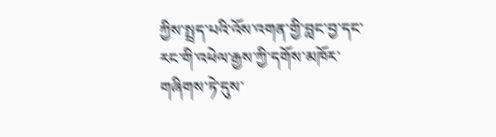ཀྱིས་སྤྲད་པའི་འོས་འགན་གྱི་བླང་བྱ་དང་རང་གི་འཕེལ་རྒྱས་ཀྱི་དགོས་མཁོར་གཞིགས་ཏེ་དུས་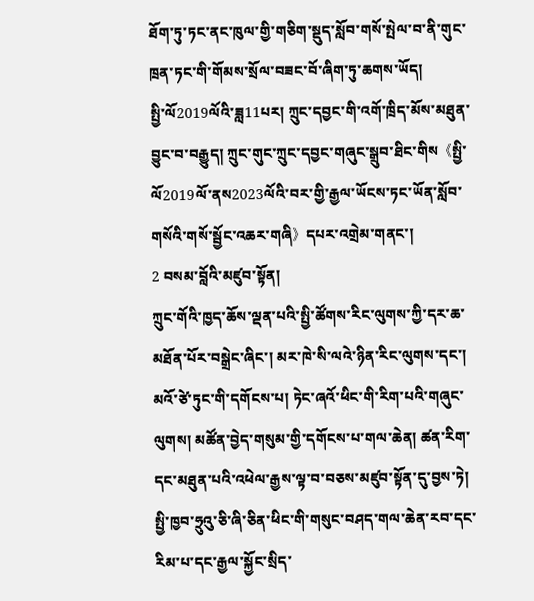ཐོག་ཏུ་ཏང་ནང་ཁུལ་གྱི་གཅིག་སྡུད་སློབ་གསོ་སྤེལ་བ་ནི་གུང་ཁྲན་ཏང་གི་གོམས་སྲོལ་བཟང་བོ་ཞིག་ཏུ་ཆགས་ཡོད།
སྤྱི་ལོ2019ལོའི་ཟླ11པར། ཀྲུང་དབྱང་གི་འགོ་ཁྲིད་མོས་མཐུན་བྱུང་བ་བརྒྱུད། ཀྲུང་གུང་ཀྲུང་དབྱང་གཞུང་སྒྲུབ་ཐིང་གིས《སྤྱི་ལོ2019ལོ་ནས2023ལོའི་བར་གྱི་རྒྱལ་ཡོངས་ཏང་ཡོན་སློབ་གསོའི་གསོ་སྦྱོང་འཆར་གཞི》དཔར་འགྲེམ་གནང་།
2 བསམ་བློའི་མཛུབ་སྟོན།
ཀྲུང་གོའི་ཁྱད་ཆོས་ལྡན་པའི་སྤྱི་ཚོགས་རིང་ལུགས་ཀྱི་དར་ཆ་མཐོན་པོར་བསྒྲེང་ཞིང་། མར་ཁེ་སི་ལའེ་ཉིན་རིང་ལུགས་དང་། མའོ་ཙེ་ཏུང་གི་དགོངས་པ། ཏེང་ཞའོ་ཕིང་གི་རིག་པའི་གཞུང་ལུགས། མཚོན་བྱེད་གསུམ་གྱི་དགོངས་པ་གལ་ཆེན། ཚན་རིག་དང་མཐུན་པའི་འཕེལ་རྒྱས་ལྟ་བ་བཅས་མཛུབ་སྟོན་དུ་བྱས་ཏེ། སྤྱི་ཁྱབ་ཧྲུའུ་ཅི་ཞི་ཅིན་ཕིང་གི་གསུང་བཤད་གལ་ཆེན་རབ་དང་རིམ་པ་དང་རྒྱལ་སྐྱོང་སྲིད་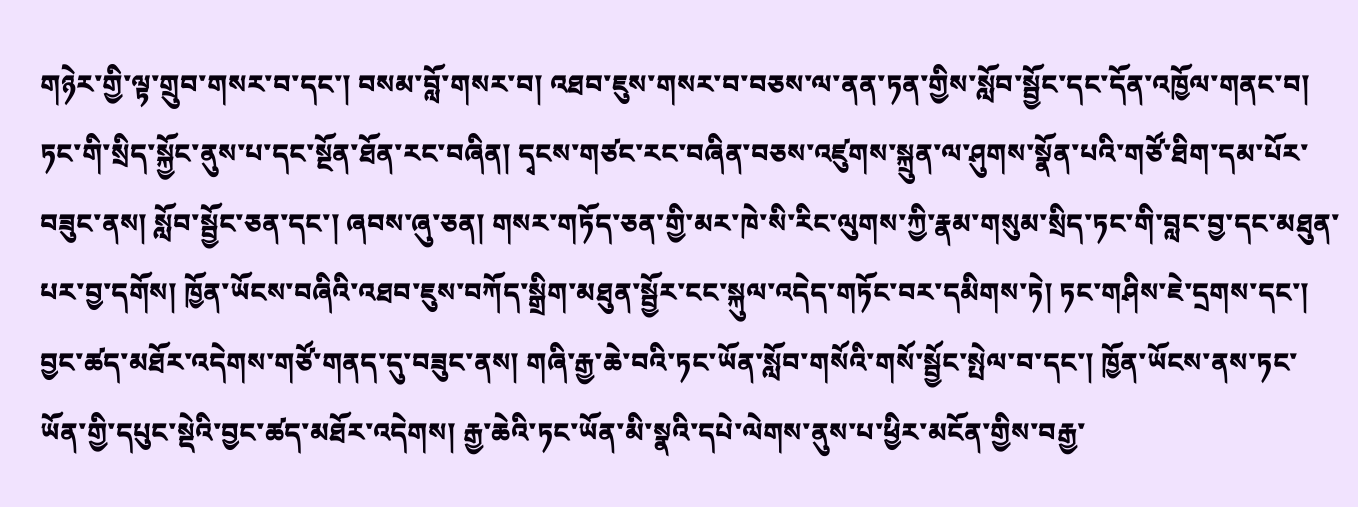གཉེར་གྱི་ལྟ་གྲུབ་གསར་བ་དང་། བསམ་བློ་གསར་བ། འཐབ་ཇུས་གསར་བ་བཅས་ལ་ནན་ཏན་གྱིས་སློབ་སྦྱོང་དང་དོན་འཁྱོལ་གནང་བ། ཏང་གི་སྲིད་སྐྱོང་ནུས་པ་དང་སྔོན་ཐོན་རང་བཞིན། དྭངས་གཙང་རང་བཞིན་བཅས་འཛུགས་སྐྲུན་ལ་ཤུགས་སྣོན་པའི་གཙོ་ཐིག་དམ་པོར་བཟུང་ནས། སློབ་སྦྱོང་ཅན་དང་། ཞབས་ཞུ་ཅན། གསར་གཏོད་ཅན་གྱི་མར་ཁེ་སི་རིང་ལུགས་ཀྱི་རྣམ་གསུམ་སྲིད་ཏང་གི་བླང་བྱ་དང་མཐུན་པར་བྱ་དགོས། ཁྱོན་ཡོངས་བཞིའི་འཐབ་ཇུས་བཀོད་སྒྲིག་མཐུན་སྦྱོར་ངང་སྐུལ་འདེད་གཏོང་བར་དམིགས་ཏེ། ཏང་གཤིས་ཇེ་དྲགས་དང་། བྱང་ཚད་མཐོར་འདེགས་གཙོ་གནད་དུ་བཟུང་ནས། གཞི་རྒྱ་ཆེ་བའི་ཏང་ཡོན་སློབ་གསོའི་གསོ་སྦྱོང་སྤེལ་བ་དང་། ཁྱོན་ཡོངས་ནས་ཏང་ཡོན་གྱི་དཔུང་སྡེའི་བྱང་ཚད་མཐོར་འདེགས། རྒྱ་ཆེའི་ཏང་ཡོན་མི་སྣའི་དཔེ་ལེགས་ནུས་པ་ཕྱིར་མངོན་གྱིས་བརྒྱ་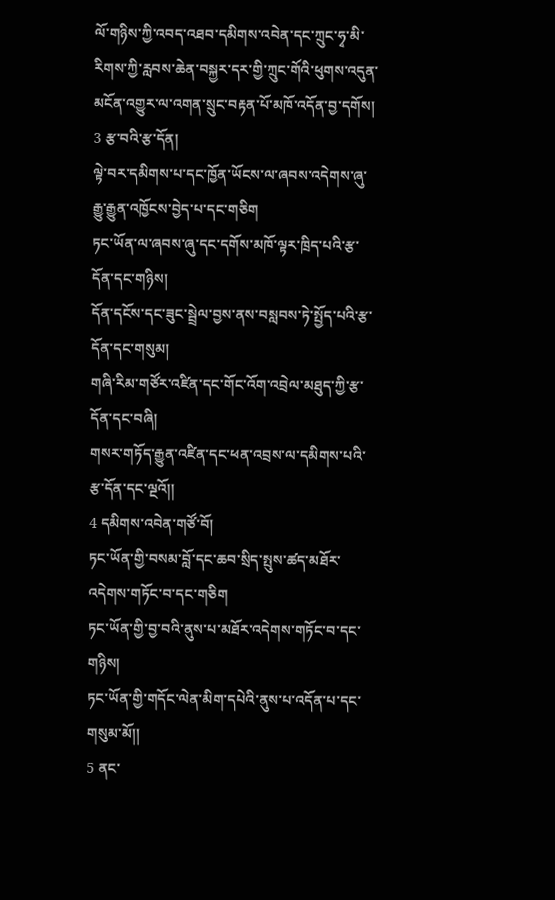ལོ་གཉིས་ཀྱི་འབད་འཐབ་དམིགས་འབེན་དང་ཀྲུང་ཧྭ་མི་རིགས་ཀྱི་རླབས་ཆེན་བསྐྱར་དར་གྱི་ཀྲུང་གོའི་ཕུགས་འདུན་མངོན་འགྱུར་ལ་འགན་སྲུང་བརྟན་པོ་མཁོ་འདོན་བྱ་དགོས།
3 རྩ་བའི་རྩ་དོན།
ལྟེ་བར་དམིགས་པ་དང་ཁྱོན་ཡོངས་ལ་ཞབས་འདེགས་ཞུ་རྒྱུ་རྒྱུན་འཁྱོངས་བྱེད་པ་དང་གཅིག
ཏང་ཡོན་ལ་ཞབས་ཞུ་དང་དགོས་མཁོ་ལྟར་ཁྲིད་པའི་རྩ་དོན་དང་གཉིས།
དོན་དངོས་དང་ཟུང་སྦྲེལ་བྱས་ནས་བསླབས་ཏེ་སྤྱོད་པའི་རྩ་དོན་དང་གསུམ།
གཞི་རིམ་གཙོར་འཛིན་དང་གོང་འོག་འབྲེལ་མཐུད་ཀྱི་རྩ་དོན་དང་བཞི།
གསར་གཏོད་རྒྱུན་འཛིན་དང་ཕན་འབྲས་ལ་དམིགས་པའི་རྩ་དོན་དང་ལྔའོ།།
4 དམིགས་འབེན་གཙོ་བོ།
ཏང་ཡོན་གྱི་བསམ་བློ་དང་ཆབ་སྲིད་སྤུས་ཚད་མཐོར་འདེགས་གཏོང་བ་དང་གཅིག
ཏང་ཡོན་གྱི་བྱ་བའི་ནུས་པ་མཐོར་འདེགས་གཏོང་བ་དང་གཉིས།
ཏང་ཡོན་གྱི་གདོང་ལེན་མིག་དཔེའི་ནུས་པ་འདོན་པ་དང་གསུམ་མོ།།
5 ནང་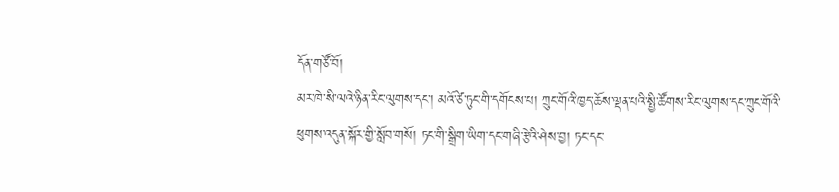དོན་གཙོ་བོ།
མར་ཁེ་སི་ལའེ་ཉིན་རིང་ལུགས་དང་། མའོ་ཙེ་ཏུང་གི་དགོངས་པ། ཀྲུང་གོའི་ཁྱད་ཆོས་ལྡན་པའི་སྤྱི་ཚོགས་རིང་ལུགས་དང་ཀྲུང་གོའི་ཕུགས་འདུན་སྐོར་གྱི་སློབ་གསོ། ཏང་གི་སྒྲིག་ཡིག་དང་གཞི་རྩེའི་ཤེས་བྱ། ཏང་དང་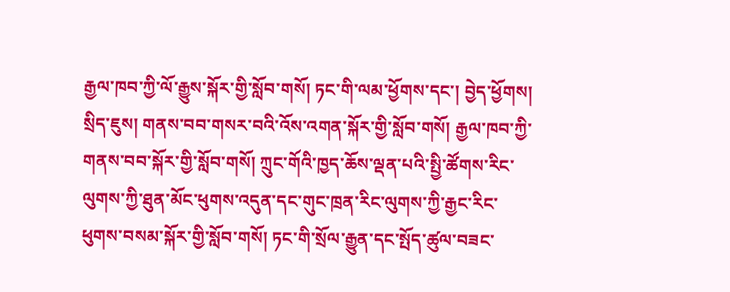རྒྱལ་ཁབ་ཀྱི་ལོ་རྒྱུས་སྐོར་གྱི་སློབ་གསོ། ཏང་གི་ལམ་ཕྱོགས་དང་། བྱེད་ཕྱོགས། སྲིད་ཇུས། གནས་བབ་གསར་བའི་འོས་འགན་སྐོར་གྱི་སློབ་གསོ། རྒྱལ་ཁབ་ཀྱི་གནས་བབ་སྐོར་གྱི་སློབ་གསོ། ཀྲུང་གོའི་ཁྱད་ཆོས་ལྡན་པའི་སྤྱི་ཚོགས་རིང་ལུགས་ཀྱི་ཐུན་མོང་ཕུགས་འདུན་དང་གུང་ཁྲན་རིང་ལུགས་ཀྱི་རྒྱང་རིང་ཕུགས་བསམ་སྐོར་གྱི་སློབ་གསོ། ཏང་གི་སྲོལ་རྒྱུན་དང་སྤོད་ཚུལ་བཟང་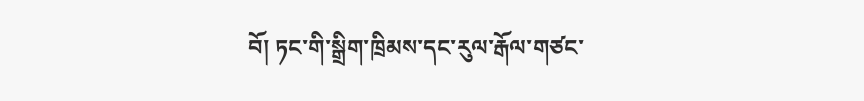བོ། ཏང་གི་སྒྲིག་ཁྲིམས་དང་རུལ་རྒོལ་གཙང་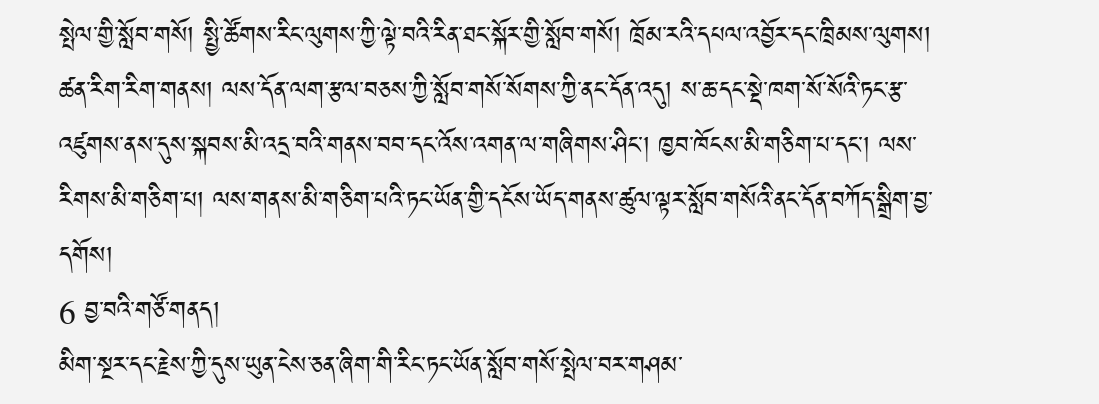སྤེལ་གྱི་སློབ་གསོ། སྤྱི་ཚོགས་རིང་ལུགས་ཀྱི་ལྟེ་བའི་རིན་ཐང་སྐོར་གྱི་སློབ་གསོ། ཁྲོམ་རའི་དཔལ་འབྱོར་དང་ཁྲིམས་ལུགས། ཚན་རིག་རིག་གནས། ལས་དོན་ལག་རྩལ་བཅས་ཀྱི་སློབ་གསོ་སོགས་ཀྱི་ནང་དོན་འདུ། ས་ཆ་དང་སྡེ་ཁག་སོ་སོའི་ཏང་རྩ་འཛུགས་ནས་དུས་སྐབས་མི་འདྲ་བའི་གནས་བབ་དང་འོས་འགན་ལ་གཞིགས་ཤིང་། ཁྱབ་ཁོངས་མི་གཅིག་པ་དང་། ལས་རིགས་མི་གཅིག་པ། ལས་གནས་མི་གཅིག་པའི་ཏང་ཡོན་གྱི་དངོས་ཡོད་གནས་ཚུལ་ལྟར་སློབ་གསོའི་ནང་དོན་བཀོད་སྒྲིག་བྱ་དགོས།
6 བྱ་བའི་གཙོ་གནད།
མིག་སྔར་དང་རྗེས་ཀྱི་དུས་ཡུན་ངེས་ཅན་ཞིག་གི་རིང་ཏང་ཡོན་སློབ་གསོ་སྤེལ་བར་གཤམ་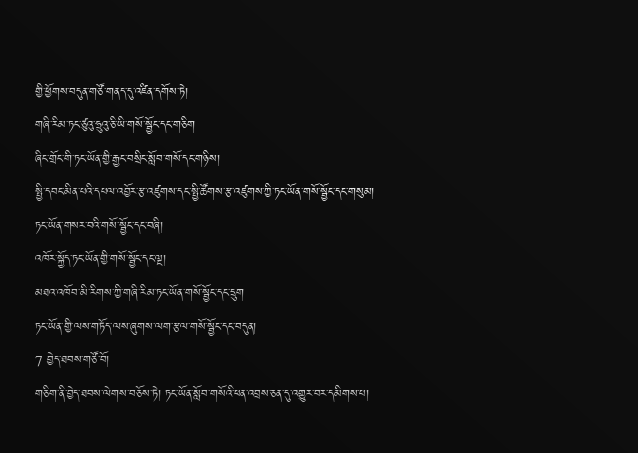གྱི་ཕྱོགས་བདུན་གཙོ་གནད་དུ་འཛིན་དགོས་ཏེ།
གཞི་རིམ་ཏང་ཙུའུ་ཧྲུའུ་ཅི་ཡི་གསོ་སྦྱོང་དང་གཅིག
ཞིང་གྲོང་གི་ཏང་ཡོན་གྱི་རྒྱང་བསྲིང་སློབ་གསོ་དང་གཉིས།
སྤྱི་དབང་མིན་པའི་དཔལ་འབྱོར་རྩ་འཛུགས་དང་སྤྱི་ཚོགས་རྩ་འཛུགས་ཀྱི་ཏང་ཡོན་གསོ་སྦྱོང་དང་གསུམ།
ཏང་ཡོན་གསར་བའི་གསོ་སྦྱོང་དང་བཞི།
འཁོར་སྐྱོད་ཏང་ཡོན་གྱི་གསོ་སྦྱོང་དང་ལྔ།
མཐའ་འཁོབ་མི་རིགས་ཀྱི་གཞི་རིམ་ཏང་ཡོན་གསོ་སྦྱོང་དང་དྲུག
ཏང་ཡོན་གྱི་ལས་གཏོད་ལས་ཞུགས་ལག་རྩལ་གསོ་སྦྱོང་དང་བདུན།
7 བྱེད་ཐབས་གཙོ་བོ།
གཅིག་ནི་བྱེད་ཐབས་ལེགས་བཅོས་ཏེ། ཏང་ཡོན་སློབ་གསོའི་ཕན་འབྲས་ཅན་དུ་འགྱུར་བར་དམིགས་པ།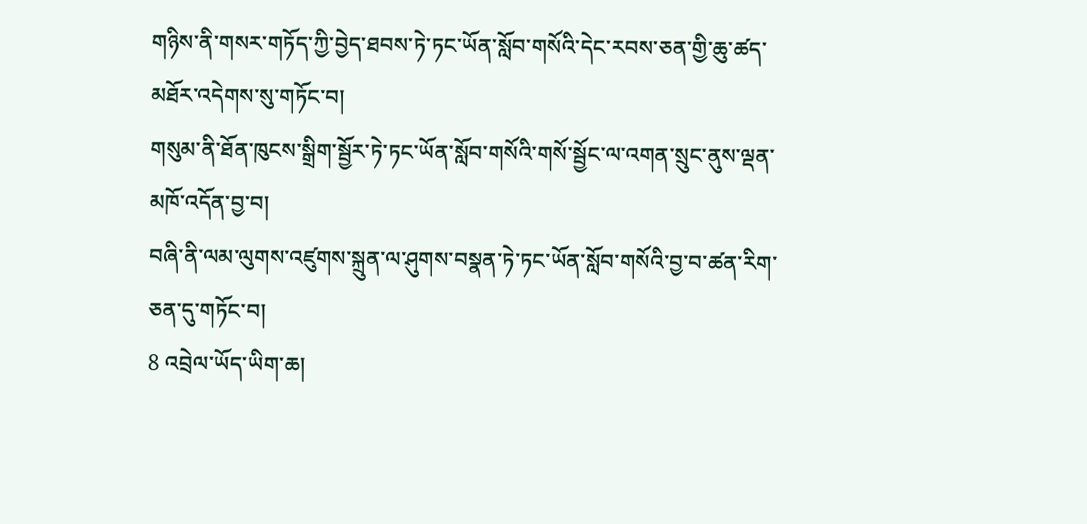གཉིས་ནི་གསར་གཏོད་ཀྱི་བྱེད་ཐབས་ཏེ་ཏང་ཡོན་སློབ་གསོའི་དེང་རབས་ཅན་གྱི་ཆུ་ཚད་མཐོར་འདེགས་སུ་གཏོང་བ།
གསུམ་ནི་ཐོན་ཁུངས་སྒྲིག་སྦྱོར་ཏེ་ཏང་ཡོན་སློབ་གསོའི་གསོ་སྦྱོང་ལ་འགན་སྲུང་ནུས་ལྡན་མཁོ་འདོན་བྱ་བ།
བཞི་ནི་ལམ་ལུགས་འཛུགས་སྐྲུན་ལ་ཤུགས་བསྣན་ཏེ་ཏང་ཡོན་སློབ་གསོའི་བྱ་བ་ཚན་རིག་ཅན་དུ་གཏོང་བ།
8 འབྲེལ་ཡོད་ཡིག་ཆ།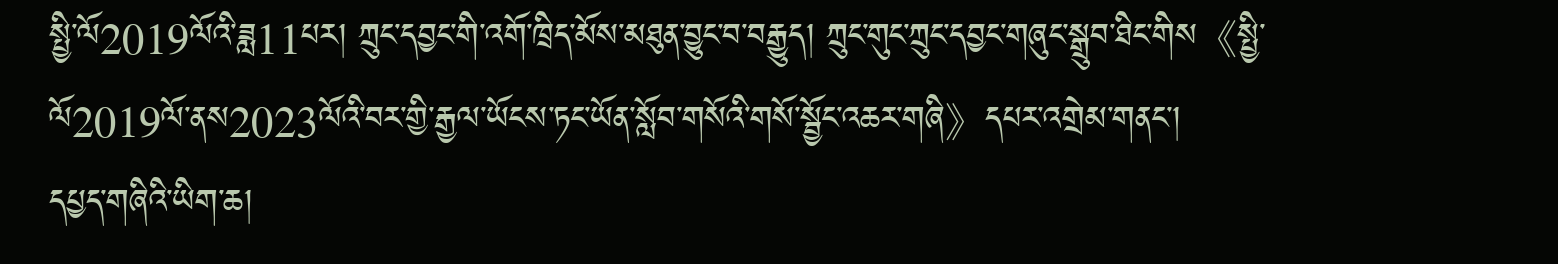སྤྱི་ལོ2019ལོའི་ཟླ11པར། ཀྲུང་དབྱང་གི་འགོ་ཁྲིད་མོས་མཐུན་བྱུང་བ་བརྒྱུད། ཀྲུང་གུང་ཀྲུང་དབྱང་གཞུང་སྒྲུབ་ཐིང་གིས《སྤྱི་ལོ2019ལོ་ནས2023ལོའི་བར་གྱི་རྒྱལ་ཡོངས་ཏང་ཡོན་སློབ་གསོའི་གསོ་སྦྱོང་འཆར་གཞི》དཔར་འགྲེམ་གནང་།
དཔྱད་གཞིའི་ཡིག་ཆ།